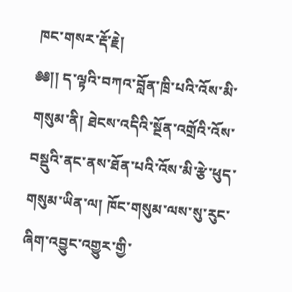ཁང་གསར་རྡོ་རྗེ།
༅༅།། ད་ལྟའི་བཀའ་བློན་ཁྲི་པའི་འོས་མི་གསུམ་ནི། ཐེངས་འདིའི་སྔོན་འགྲོའི་འོས་བསྡུའི་ནང་ནས་ཐོན་པའི་འོས་མི་རྩེ་ཕུད་གསུམ་ཡིན་ལ། ཁོང་གསུམ་ལས་སུ་རུང་ཞིག་འབྱུང་འགྱུར་གྱི་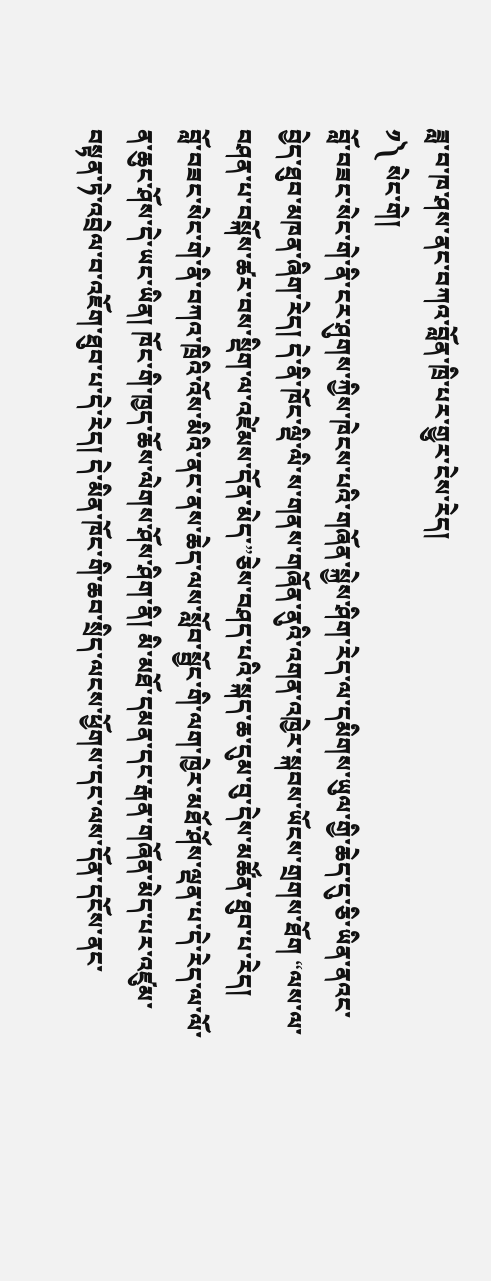ཟླ་བ་ཁ་ཤས་ནང་བཀའ་བློན་ཁྲི་པར་གྱུར་ངེས་རེད།
༡༽ སེང་གེ།
བློ་བཟང་སེང་གེ་ནི་ངར་ཤུགས་ཀྱིས་ཁེངས་པའི་གཞོན་སྐྱེས་ཤིག་རེད་ལ་དམིགས་ཡུལ་གྱི་ཆེད་དུ་ཅི་ཡིན་ནའང་བྱེད་ཐུབ་མཁན་ཞིག་རེད། དེ་ནི་ཁོང་ལྡི་ལི་ས་གནས་གཞོན་ནུའི་འགན་འཁྱེར་སྐབས་ཡོངས་གྲགས་ཐོག “ལས་ལ་བཤན་པ་བསྐོས་ཚར་བས་སྡིག་ལ་འཛེམས་དོན་མེད་”ཅེས་བཤད་པའི་སྐད་ཆ་དུམ་བུ་དེས་མཚོན་ཐུབ་པ་རེད།
བློ་བཟང་སེང་གེ་ནི་བཀའ་ཁྲིའི་འོས་མིའི་ནང་ནས་ཆེད་ལས་སློབ་སྦྱོང་གི་ལག་ཁྱེར་མཐོ་ཤོས་ལྡན་པ་དེ་རེད་ལ་ལོ་ན་ཆུང་ཤོས་དེ་ཡང་ཡིན། ཁོང་གི་ཁྱད་ཆོས་ལེགས་ཤོས་ཤིག་ནི། མི་མཐོ་དམན་དང་རྒན་གཞོན་མེད་པར་འཛུམ་བསྟན་ཏེ་འབྲེལ་བ་འཇོག་ཐུབ་པ་དེ་རེད། དེ་མིན་ཁོང་གི་ཆབ་སྲིད་ལངས་ཕྱོགས་དང་ལས་དོན་དངོས་ནང་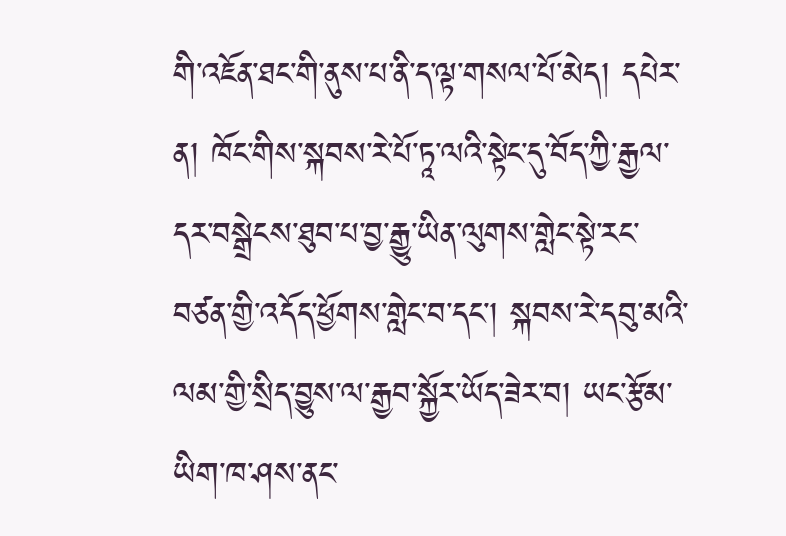གི་འཇོན་ཐང་གི་ནུས་པ་ནི་ད་ལྟ་གསལ་པོ་མེད། དཔེར་ན། ཁོང་གིས་སྐབས་རེ་པོ་ཏཱ་ལའི་སྟེང་དུ་བོད་ཀྱི་རྒྱལ་དར་བསྒྲེངས་ཐུབ་པ་བྱ་རྒྱུ་ཡིན་ལུགས་གླེང་སྟེ་རང་བཙན་གྱི་འདོད་ཕྱོགས་གླེང་བ་དང་། སྐབས་རེ་དབུ་མའི་ལམ་གྱི་སྲིད་བྱུས་ལ་རྒྱབ་སྐྱོར་ཡོད་ཟེར་བ། ཡང་རྩོམ་ཡིག་ཁ་ཤས་ནང་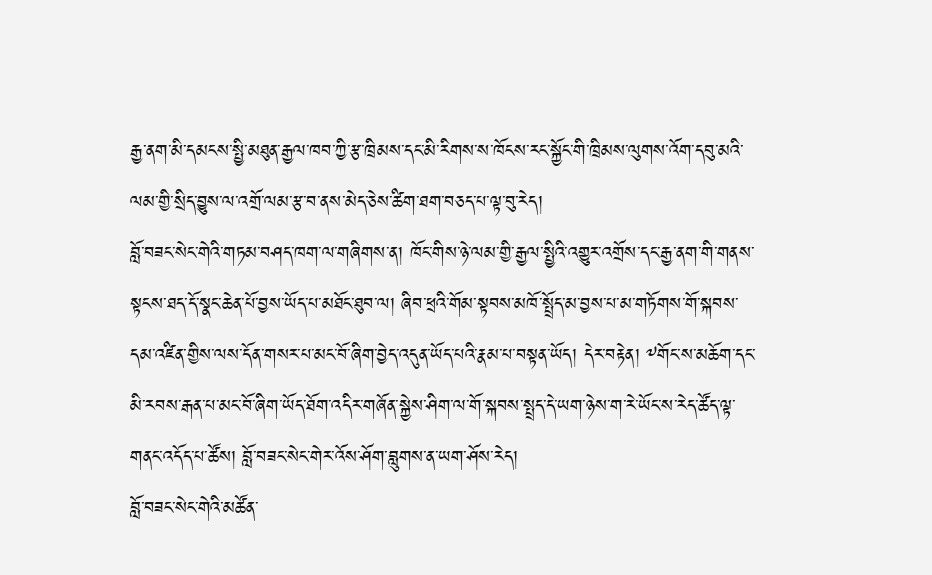རྒྱ་ནག་མི་དམངས་སྤྱི་མཐུན་རྒྱལ་ཁབ་ཀྱི་རྩ་ཁྲིམས་དང་མི་རིགས་ས་ཁོངས་རང་སྐྱོང་གི་ཁྲིམས་ལུགས་འོག་དབུ་མའི་ལམ་གྱི་སྲིད་བྱུས་ལ་འགྲོ་ལམ་རྩ་བ་ནས་མེད་ཅེས་ཚིག་ཐག་བཅད་པ་ལྟ་བུ་རེད།
བློ་བཟང་སེང་གེའི་གཏམ་བཤད་ཁག་ལ་གཞིགས་ན། ཁོང་གིས་ཉེ་ལམ་གྱི་རྒྱལ་སྤྱིའི་འགྱུར་འགྲོས་དང་རྒྱ་ནག་གི་གནས་སྟངས་ཐད་དོ་སྣང་ཆེན་པོ་བྱས་ཡོད་པ་མཐོང་ཐུབ་ལ། ཞིབ་ཕྲའི་གོམ་སྟབས་མཁོ་སྤྲོད་མ་བྱས་པ་མ་གཏོགས་གོ་སྐབས་དམ་འཛིན་གྱིས་ལས་དོན་གསར་པ་མང་བོ་ཞིག་བྱེད་འདུན་ཡོད་པའི་རྣམ་པ་བསྟན་ཡོད། དེར་བརྟེན། ༸གོང་ས་མཆོག་དང་མི་རབས་རྒན་པ་མང་བོ་ཞིག་ཡོད་ཐོག་འདིར་གཞོན་སྐྱེས་ཤིག་ལ་གོ་སྐབས་སྤྲད་དེ་ཡག་ཉེས་ག་རེ་ཡོང་ས་རེད་ཚོད་ལྟ་གནང་འདོད་པ་ཚོས། བློ་བཟང་སེང་གེར་འོས་ཤོག་བླུགས་ན་ཡག་ཤོས་རེད།
བློ་བཟང་སེང་གེའི་མཚོན་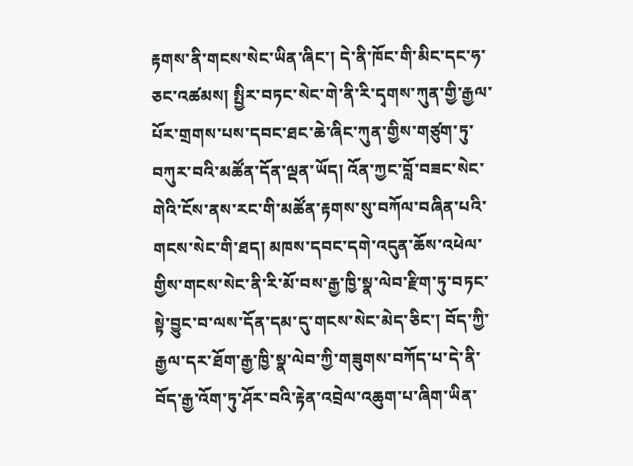རྟགས་ནི་གངས་སེང་ཡིན་ཞིང་། དེ་ནི་ཁོང་གི་མིང་དང་ཧ་ཅང་འཚམས། སྤྱིར་བཏང་སེང་གེ་ནི་རི་དྭགས་ཀུན་གྱི་རྒྱལ་པོར་གྲགས་པས་དབང་ཐང་ཆེ་ཞིང་ཀུན་གྱིས་གཙུག་ཏུ་བཀུར་བའི་མཚོན་དོན་ལྡན་ཡོད། འོན་ཀྱང་བློ་བཟང་སེང་གེའི་ངོས་ནས་རང་གི་མཚོན་རྟགས་སུ་བཀོལ་བཞིན་པའི་གངས་སེང་གི་ཐད། མཁས་དབང་དགེ་འདུན་ཆོས་འཕེལ་གྱིས་གངས་སེང་ནི་རི་མོ་བས་རྒྱ་ཁྱི་སྣ་ལེབ་རྫིག་ཏུ་བཏང་སྟེ་བྱུང་བ་ལས་དོན་དམ་དུ་གངས་སེང་མེད་ཅིང་། བོད་ཀྱི་རྒྱལ་དར་ཐོག་རྒྱ་ཁྱི་སྣ་ལེབ་ཀྱི་གཟུགས་བཀོད་པ་དེ་ནི་བོད་རྒྱ་འོག་ཏུ་ཤོར་བའི་རྟེན་འབྲེལ་འཆུག་པ་ཞིག་ཡིན་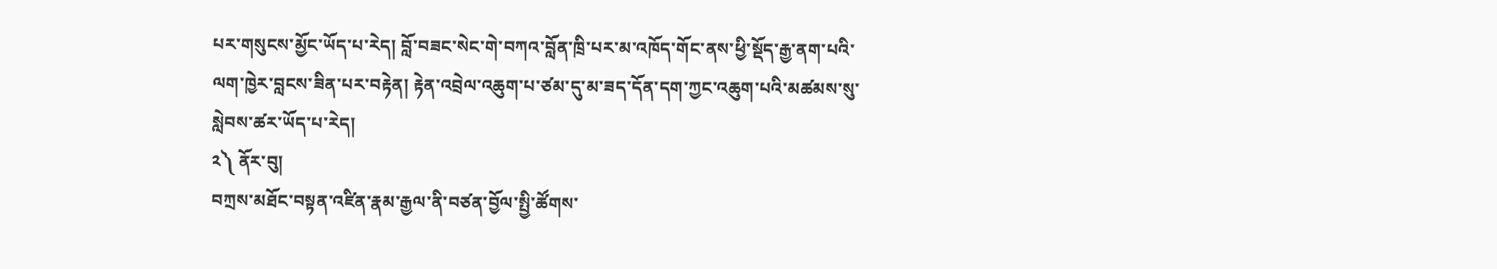པར་གསུངས་མྱོང་ཡོད་པ་རེད། བློ་བཟང་སེང་གེ་བཀའ་བློན་ཁྲི་པར་མ་འཁོད་གོང་ནས་ཕྱི་སྡོད་རྒྱ་ནག་པའི་ལག་ཁྱེར་བླངས་ཟིན་པར་བརྟེན། རྟེན་འབྲེལ་འཆུག་པ་ཙམ་དུ་མ་ཟད་དོན་དག་ཀྱང་འཆུག་པའི་མཚམས་སུ་སླེབས་ཚར་ཡོད་པ་རེད།
༢༽ ནོར་བུ།
བཀྲས་མཐོང་བསྟན་འཛིན་རྣམ་རྒྱལ་ནི་བཙན་བྱོལ་སྤྱི་ཚོགས་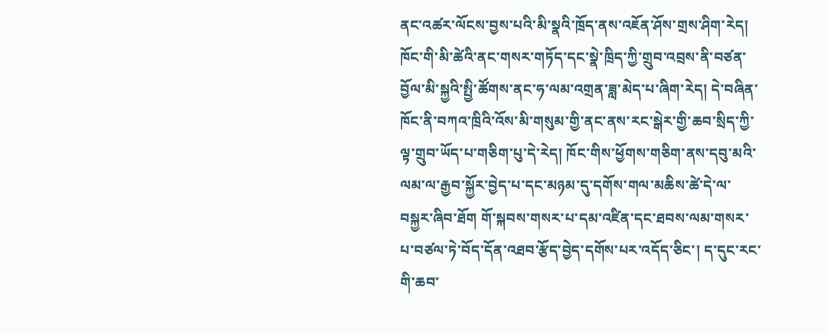ནང་འཚར་ལོངས་བྱས་པའི་མི་སྣའི་ཁྲོད་ནས་འཇོན་ཤོས་གྲས་ཤིག་རེད། ཁོང་གི་མི་ཚེའི་ནང་གསར་གཏོད་དང་སྣེ་ཁྲིད་ཀྱི་གྲུབ་འབྲས་ནི་བཙན་བྱོལ་མི་སྐྱའི་སྤྱི་ཚོགས་ནང་ཧ་ལམ་འགྲན་ཟླ་མེད་པ་ཞིག་རེད། དེ་བཞིན་ཁོང་ནི་བཀའ་ཁྲིའི་འོས་མི་གསུམ་གྱི་ནང་ནས་རང་སྒེར་གྱི་ཆབ་སྲིད་ཀྱི་ལྟ་གྲུབ་ཡོད་པ་གཅིག་པུ་དེ་རེད། ཁོང་གིས་ཕྱོགས་གཅིག་ནས་དབུ་མའི་ལམ་ལ་རྒྱབ་སྐྱོར་བྱེད་པ་དང་མཉམ་དུ་དགོས་གལ་མཆིས་ཚེ་དེ་ལ་བསྐྱར་ཞིབ་ཐོག གོ་སྐབས་གསར་པ་དམ་འཛིན་དང་ཐབས་ལམ་གསར་པ་བཙལ་ཏེ་བོད་དོན་འཐབ་རྩོད་བྱེད་དགོས་པར་འདོད་ཅིང་། ད་དུང་རང་གི་ཆབ་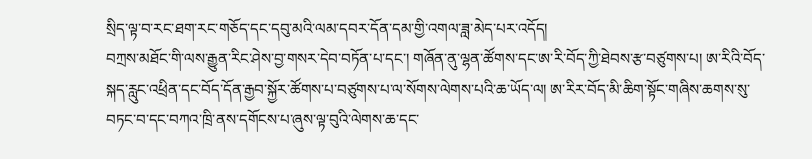སྲིད་ལྟ་བ་རང་ཐག་རང་གཅོད་དང་དབུ་མའི་ལམ་དབར་དོན་དམ་གྱི་འགལ་ཟླ་མེད་པར་འདོད།
བཀྲས་མཐོང་གི་ལས་རྒྱུན་རིང་ཤེས་བྱ་གསར་དེབ་བཏོན་པ་དང་། གཞོན་ནུ་ལྷན་ཚོགས་དང་ཨ་རི་བོད་ཀྱི་ཐེབས་རྩ་བཙུགས་པ། ཨ་རིའི་བོད་སྐད་རླུང་འཕྲིན་དང་བོད་དོན་རྒྱབ་སྐྱོར་ཚོགས་པ་བཙུགས་པ་ལ་སོགས་ལེགས་པའི་ཆ་ཡོད་ལ། ཨ་རིར་བོད་མི་ཆིག་སྟོང་གཞིས་ཆགས་སུ་བཏང་བ་དང་བཀའ་ཁྲི་ནས་དགོངས་པ་ཞུས་ལྟ་བུའི་ལེགས་ཆ་དང་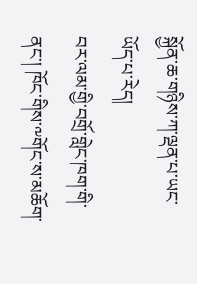སྐྱོན་ཆ་གཉིས་ཀ་ལྡན་པ་ཡང་ཡོད་པ་རེད།
བར་ལམ་གྱི་བགྲོ་གླེང་ཁག་གི་ནང་། ཁོང་གིས་༸གོང་ས་མཆོག་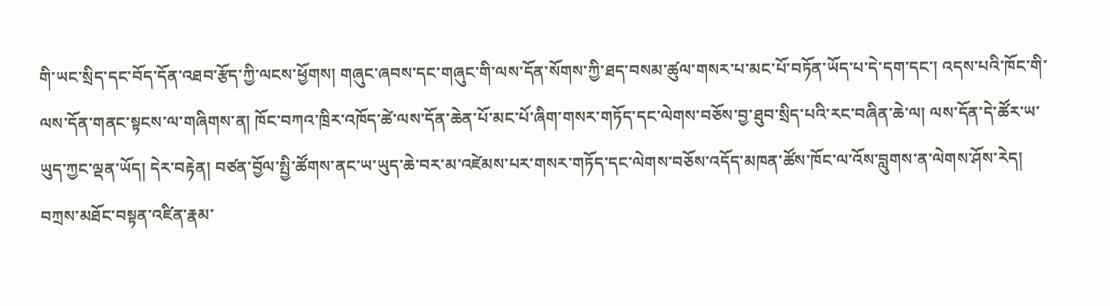གི་ཡང་སྲིད་དང་བོད་དོན་འཐབ་རྩོད་ཀྱི་ལངས་ཕྱོགས། གཞུང་ཞབས་དང་གཞུང་གི་ལས་དོན་སོགས་ཀྱི་ཐད་བསམ་ཚུལ་གསར་པ་མང་པོ་བཏོན་ཡོད་པ་དེ་དག་དང་། འདས་པའི་ཁོང་གི་ལས་དོན་གནང་སྟངས་ལ་གཞིགས་ན། ཁོང་བཀའ་ཁྲིར་འཁོད་ཚེ་ལས་དོན་ཆེན་པོ་མང་པོ་ཞིག་གསར་གཏོད་དང་ལེགས་བཅོས་བྱ་ཐུབ་སྲིད་པའི་རང་བཞིན་ཆེ་ལ། ལས་དོན་དེ་ཚོར་ཡ་ཡུད་ཀྱང་ལྡན་ཡོད། དེར་བརྟེན། བཙན་བྱོལ་སྤྱི་ཚོགས་ནང་ཡ་ཡུད་ཆེ་བར་མ་འཛེམས་པར་གསར་གཏོད་དང་ལེགས་བཅོས་འདོད་མཁན་ཚོས་ཁོང་ལ་འོས་བླུགས་ན་ལེགས་ཤོས་རེད།
བཀྲས་མཐོང་བསྟན་འཛིན་རྣམ་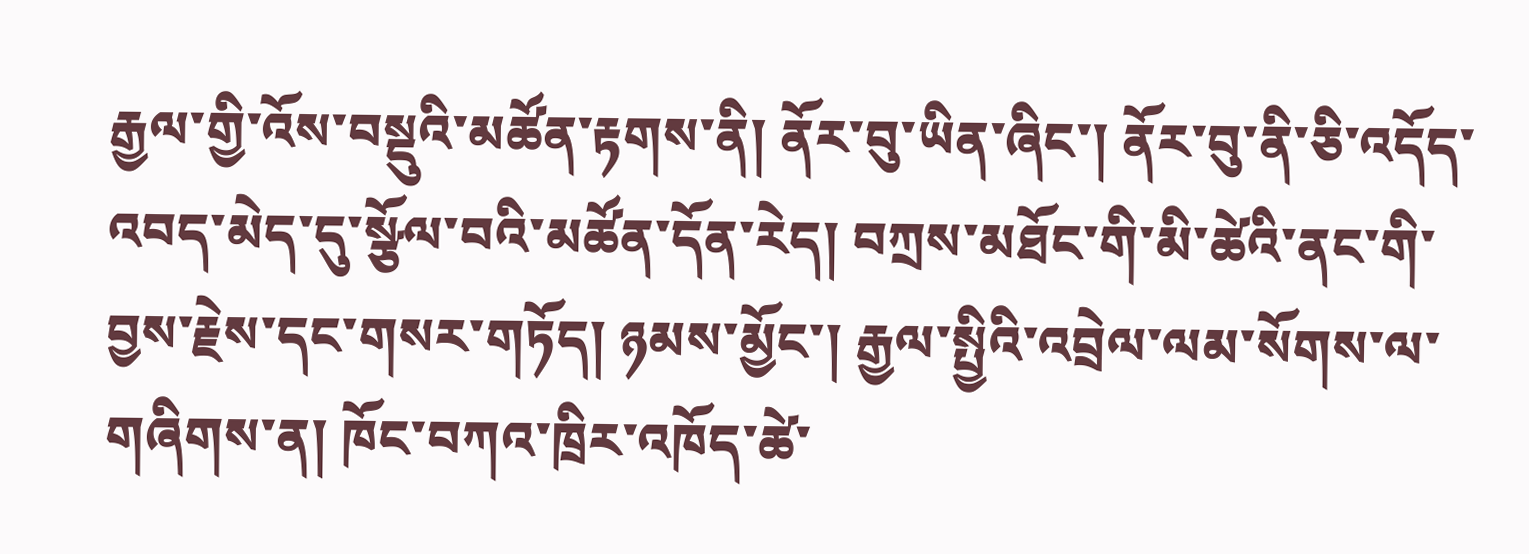རྒྱལ་གྱི་འོས་བསྡུའི་མཚོན་རྟགས་ནི། ནོར་བུ་ཡིན་ཞིང་། ནོར་བུ་ནི་ཅི་འདོད་འབད་མེད་དུ་སྩོལ་བའི་མཚོན་དོན་རེད། བཀྲས་མཐོང་གི་མི་ཚེའི་ནང་གི་བྱས་རྗེས་དང་གསར་གཏོད། ཉམས་མྱོང་། རྒྱལ་སྤྱིའི་འབྲེལ་ལམ་སོགས་ལ་གཞིགས་ན། ཁོང་བཀའ་ཁྲིར་འཁོད་ཚེ་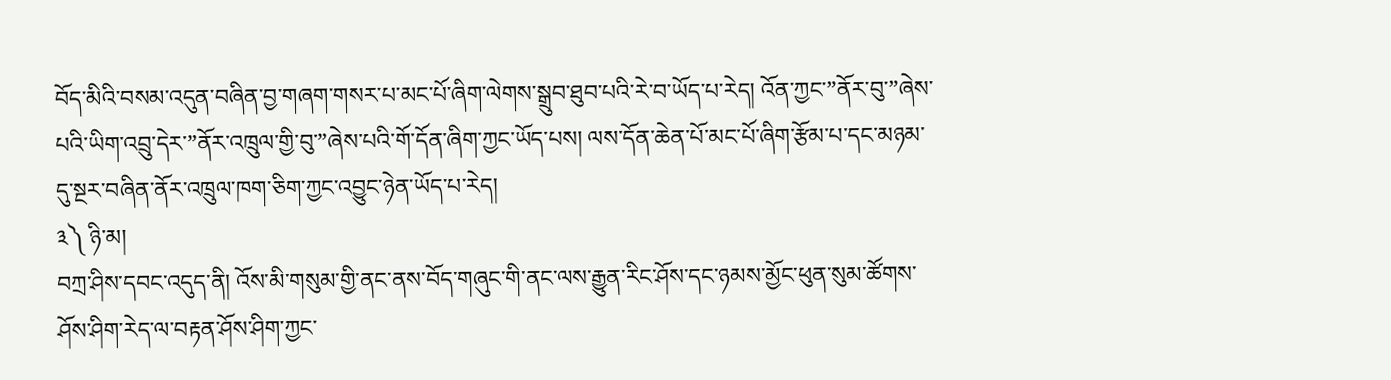བོད་མིའི་བསམ་འདུན་བཞིན་བྱ་གཞག་གསར་པ་མང་པོ་ཞིག་ལེགས་སྒྲུབ་ཐུབ་པའི་རེ་བ་ཡོད་པ་རེད། འོན་ཀྱང་”ནོར་བུ་”ཞེས་པའི་ཡིག་འབྲུ་དེར་”ནོར་འཁྲུལ་གྱི་བུ་”ཞེས་པའི་གོ་དོན་ཞིག་ཀྱང་ཡོད་པས། ལས་དོན་ཆེན་པོ་མང་པོ་ཞིག་རྩོམ་པ་དང་མཉམ་དུ་སྔར་བཞིན་ནོར་འཁྲུལ་ཁག་ཅིག་ཀྱང་འབྱུང་ཉེན་ཡོད་པ་རེད།
༣༽ ཉི་མ།
བཀྲ་ཤིས་དབང་འདུད་ནི། འོས་མི་གསུམ་གྱི་ནང་ནས་བོད་གཞུང་གི་ནང་ལས་རྒྱུན་རིང་ཤོས་དང་ཉམས་མྱོང་ཕུན་སུམ་ཚོགས་ཤོས་ཤིག་རེད་ལ་བརྟན་ཤོས་ཤིག་ཀྱང་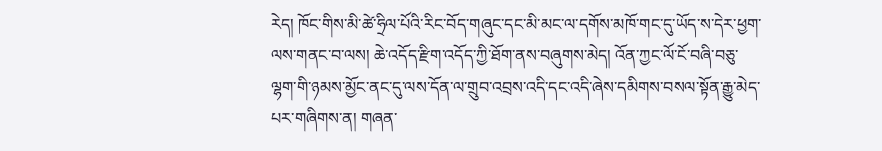རེད། ཁོང་གིས་མི་ཚེ་ཧྲིལ་པོའི་རིང་བོད་གཞུང་དང་མི་མང་ལ་དགོས་མཁོ་གང་དུ་ཡོད་ས་དེར་ཕྱག་ལས་གནང་བ་ལས། ཆེ་འདོད་རྫིག་འདོད་ཀྱི་ཐོག་ནས་བཞུགས་མེད། འོན་ཀྱང་ལོ་ངོ་བཞི་བཅུ་ལྷག་གི་ཉམས་མྱོང་ནང་དུ་ལས་དོན་ལ་གྲུབ་འབྲས་འདི་དང་འདི་ཞེས་དམིགས་བསལ་སྟོན་རྒྱུ་མེད་པར་གཞིགས་ན། གཞན་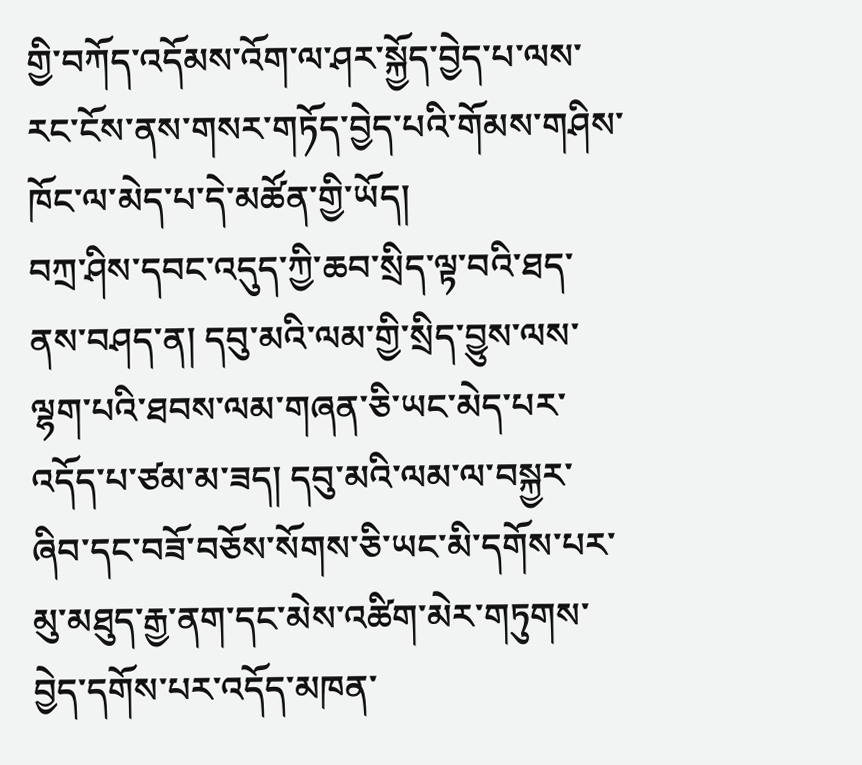གྱི་བཀོད་འདོམས་འོག་ལ་ཤར་སྐྱོད་བྱེད་པ་ལས་རང་ངོས་ནས་གསར་གཏོད་བྱེད་པའི་གོམས་གཤིས་ཁོང་ལ་མེད་པ་དེ་མཚོན་གྱི་ཡོད།
བཀྲ་ཤིས་དབང་འདུད་ཀྱི་ཆབ་སྲིད་ལྟ་བའི་ཐད་ནས་བཤད་ན། དབུ་མའི་ལམ་གྱི་སྲིད་བྱུས་ལས་ལྷག་པའི་ཐབས་ལམ་གཞན་ཅི་ཡང་མེད་པར་འདོད་པ་ཙམ་མ་ཟད། དབུ་མའི་ལམ་ལ་བསྐྱར་ཞིབ་དང་བཟོ་བཅོས་སོགས་ཅི་ཡང་མི་དགོས་པར་མུ་མཐུད་རྒྱ་ནག་དང་མེས་འཚིག་མེར་གཏུགས་བྱེད་དགོས་པར་འདོད་མཁན་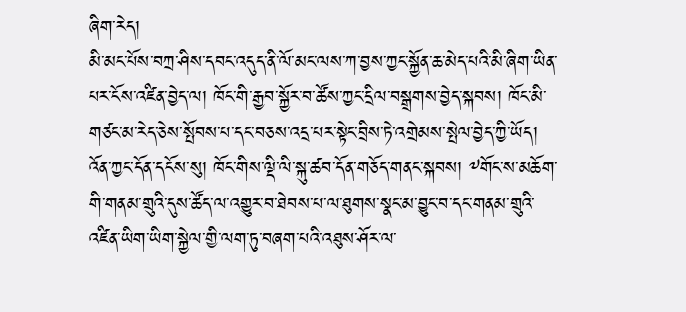ཞིག་རེད།
མི་མང་པོས་བཀྲ་ཤིས་དབང་འདུད་ནི་ལོ་མང་ལས་ཀ་བྱས་ཀྱང་སྐྱོན་ཆ་མེད་པའི་མི་ཞིག་ཡིན་པར་ངོས་འཛིན་བྱེད་ལ། ཁོང་གི་རྒྱབ་སྐྱོར་བ་ཚོས་ཀྱང་དྲིལ་བསྒྲགས་བྱེད་སྐབས། ཁོང་མི་གཙང་མ་རེད་ཅེས་སྤོབས་པ་དང་བཅས་འདྲ་པར་སྟེང་བྲིས་ཏེ་འགྲེམས་སྤེལ་བྱེད་ཀྱི་ཡོད། འོན་ཀྱང་དོན་དངོས་སུ། ཁོང་གིས་ལྡི་ལི་སྐུ་ཚབ་དོན་གཅོད་གནང་སྐབས། ༸གོང་ས་མཆོག་གི་གནམ་གྲུའི་དུས་ཚོད་ལ་འགྱུར་བ་ཐེབས་པ་ལ་ཐུགས་སྣང་མ་བྱུང་བ་དང་གནམ་གྲུའི་འཛིན་ཡིག་ཡིག་སྐྱེལ་གྱི་ལག་ཏུ་བཞག་པའི་འཐུས་ཤོར་ལ་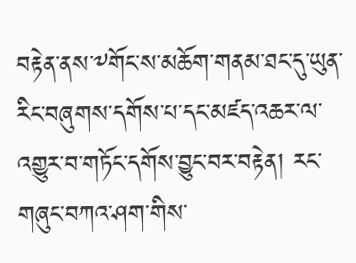བརྟེན་ནས་༸གོང་ས་མཆོག་གནམ་ཐང་དུ་ཡུན་རིང་བཞུགས་དགོས་པ་དང་མཛད་འཆར་ལ་འགྱུར་བ་གཏོང་དགོས་བྱུང་བར་བརྟེན། རང་གཞུང་བཀའ་ཤག་གིས་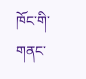ཁོང་གི་གནང་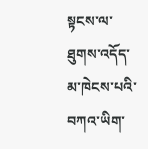སྟངས་ལ་ཐུགས་འདོད་མ་ཁེངས་པའི་བཀའ་ཡིག་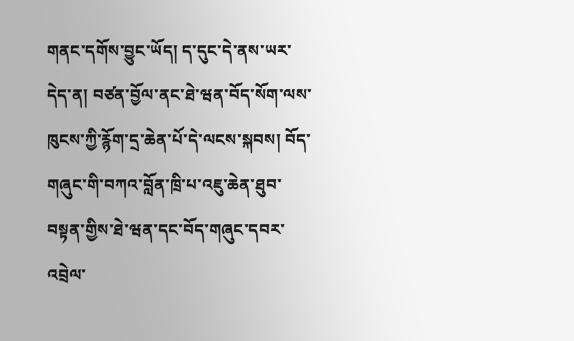གནང་དགོས་བྱུང་ཡོད། ད་དུང་དེ་ནས་ཡར་དེད་ན། བཙན་བྱོལ་ནང་ཐེ་ཝན་བོད་སོག་ལས་ཁུངས་ཀྱི་རྙོག་དྲ་ཆེན་པོ་དེ་ལངས་སྐབས། བོད་གཞུང་གི་བཀའ་བློན་ཁྲི་པ་འཇུ་ཆེན་ཐུབ་བསྟན་གྱིས་ཐེ་ཝན་དང་བོད་གཞུང་དབར་འབྲེལ་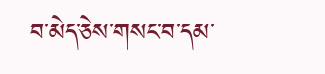བ་མེད་ཅེས་གསང་བ་དམ་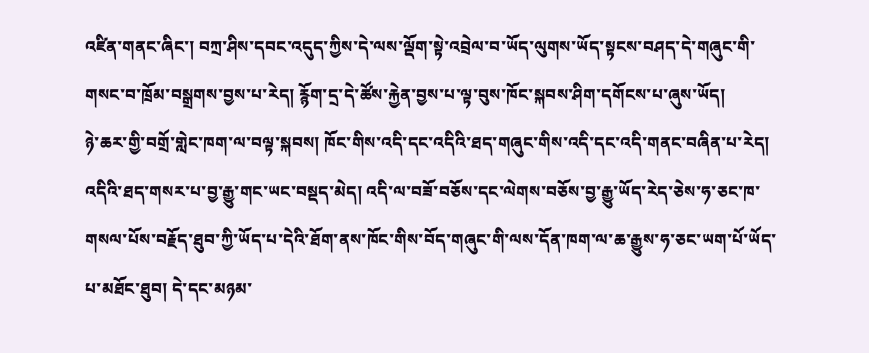འཛིན་གནང་ཞིང་། བཀྲ་ཤིས་དབང་འདུད་ཀྱིས་དེ་ལས་ལྡོག་སྟེ་འབྲེལ་བ་ཡོད་ལུགས་ཡོད་སྟངས་བཤད་དེ་གཞུང་གི་གསང་བ་ཁྲོམ་བསྒྲགས་བྱས་པ་རེད། རྙོག་དྲ་དེ་ཚོས་རྐྱེན་བྱས་པ་ལྟ་བུས་ཁོང་སྐབས་ཤིག་དགོངས་པ་ཞུས་ཡོད།
ཉེ་ཆར་གྱི་བགྲོ་གླེང་ཁག་ལ་བལྟ་སྐབས། ཁོང་གིས་འདི་དང་འདིའི་ཐད་གཞུང་གིས་འདི་དང་འདི་གནང་བཞིན་པ་རེད། འདིའི་ཐད་གསར་པ་བྱ་རྒྱུ་གང་ཡང་བསྡད་མེད། འདི་ལ་བཟོ་བཅོས་དང་ལེགས་བཅོས་བྱ་རྒྱུ་ཡོད་རེད་ཅེས་ཧ་ཅང་ཁ་གསལ་པོས་བརྗོད་ཐུབ་ཀྱི་ཡོད་པ་དེའི་ཐོག་ནས་ཁོང་གིས་བོད་གཞུང་གི་ལས་དོན་ཁག་ལ་ཆ་རྒྱུས་ཧ་ཅང་ཡག་པོ་ཡོད་པ་མཐོང་ཐུབ། དེ་དང་མཉམ་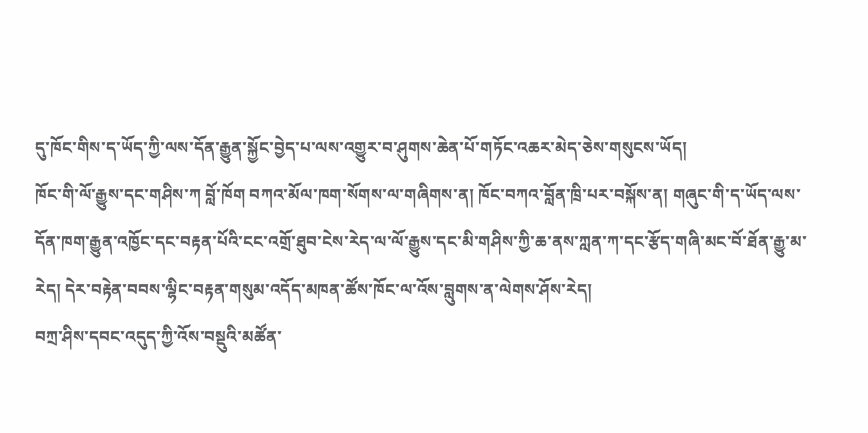དུ་ཁོང་གིས་ད་ཡོད་ཀྱི་ལས་དོན་རྒྱུན་སྐྱོང་བྱེད་པ་ལས་འགྱུར་བ་ཤུགས་ཆེན་པོ་གཏོང་འཆར་མེད་ཅེས་གསུངས་ཡོད།
ཁོང་གི་ལོ་རྒྱུས་དང་གཤིས་ཀ བློ་ཁོག བཀའ་མོལ་ཁག་སོགས་ལ་གཞིགས་ན། ཁོང་བཀའ་བློན་ཁྲི་པར་བསྐོས་ན། གཞུང་གི་ད་ཡོད་ལས་དོན་ཁག་རྒྱུན་འཁྱོང་དང་བརྟན་པོའི་ངང་འགྲོ་ཐུབ་ངེས་རེད་ལ་ལོ་རྒྱུས་དང་མི་གཤིས་ཀྱི་ཆ་ནས་ཀླན་ཀ་དང་རྩོད་གཞི་མང་བོ་ཐོན་རྒྱུ་མ་རེད། དེར་བརྟེན་བབས་ལྷིང་བརྟན་གསུམ་འདོད་མཁན་ཚོས་ཁོང་ལ་འོས་བླུགས་ན་ལེགས་ཤོས་རེད།
བཀྲ་ཤིས་དབང་འདུད་ཀྱི་འོས་བསྡུའི་མཚོན་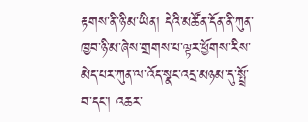རྟགས་ནི་ཉི་མ་ཡིན། དེའི་མཚོན་དོན་ནི་ཀུན་ཁྱབ་ཉི་མ་ཞེས་གྲགས་པ་ལྟར་ཕྱོགས་རིས་མེད་པར་ཀུན་ལ་འོད་སྣང་འདྲ་མཉམ་དུ་སྤྲོ་བ་དང་། འཆར་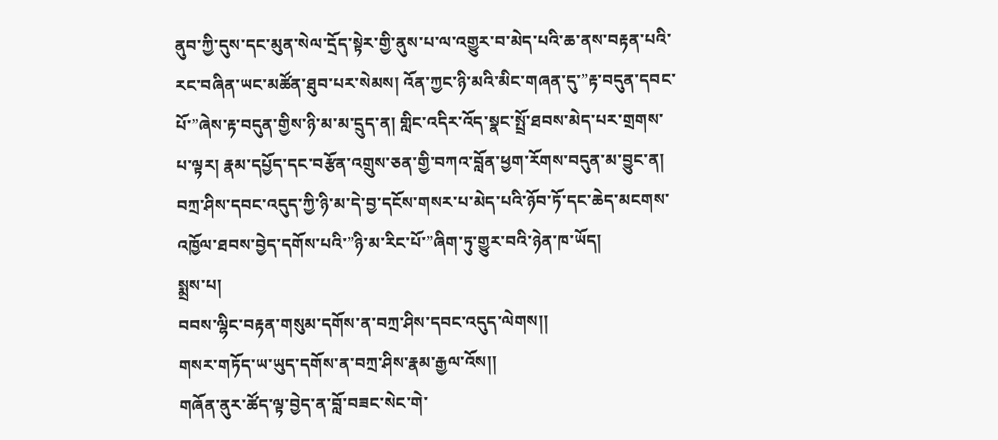ནུབ་ཀྱི་དུས་དང་མུན་སེལ་དྲོད་སྟེར་གྱི་ནུས་པ་ལ་འགྱུར་བ་མེད་པའི་ཆ་ནས་བརྟན་པའི་རང་བཞིན་ཡང་མཚོན་ཐུབ་པར་སེམས། འོན་ཀྱང་ཉི་མའི་མིང་གཞན་དུ་”རྟ་བདུན་དབང་པོ་”ཞེས་རྟ་བདུན་གྱིས་ཉི་མ་མ་དྲུད་ན། གླིང་འདིར་འོད་སྣང་སྤྲོ་ཐབས་མེད་པར་གྲགས་པ་ལྟར། རྣམ་དཔྱོད་དང་བརྩོན་འགྲུས་ཅན་གྱི་བཀའ་བློན་ཕྱག་རོགས་བདུན་མ་བྱུང་ན། བཀྲ་ཤིས་དབང་འདུད་ཀྱི་ཉི་མ་དེ་བྱ་དངོས་གསར་པ་མེད་པའི་ཉོབ་ཏོ་དང་ཆེད་མངགས་འཁྱོལ་ཐབས་བྱེད་དགོས་པའི་”ཉི་མ་རིང་པོ་”ཞིག་ཏུ་གྱུར་བའི་ཉེན་ཁ་ཡོད།
སྨྲས་པ།
བབས་ལྷིང་བརྟན་གསུམ་དགོས་ན་བཀྲ་ཤིས་དབང་འདུད་ལེགས།།
གསར་གཏོད་ཡ་ཡུད་དགོས་ན་བཀྲ་ཤིས་རྣམ་རྒྱལ་འོས།།
གཞོན་ནུར་ཚོད་ལྟ་བྱེད་ན་བློ་བཟང་སེང་གེ་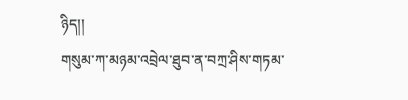ཉིད།།
གསུམ་ཀ་མཉམ་འབྲེལ་ཐུབ་ན་བཀྲ་ཤིས་གཏམ་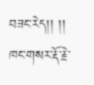བཟང་རེད།། །།
ཁང་གསར་རྡོ་རྗེ་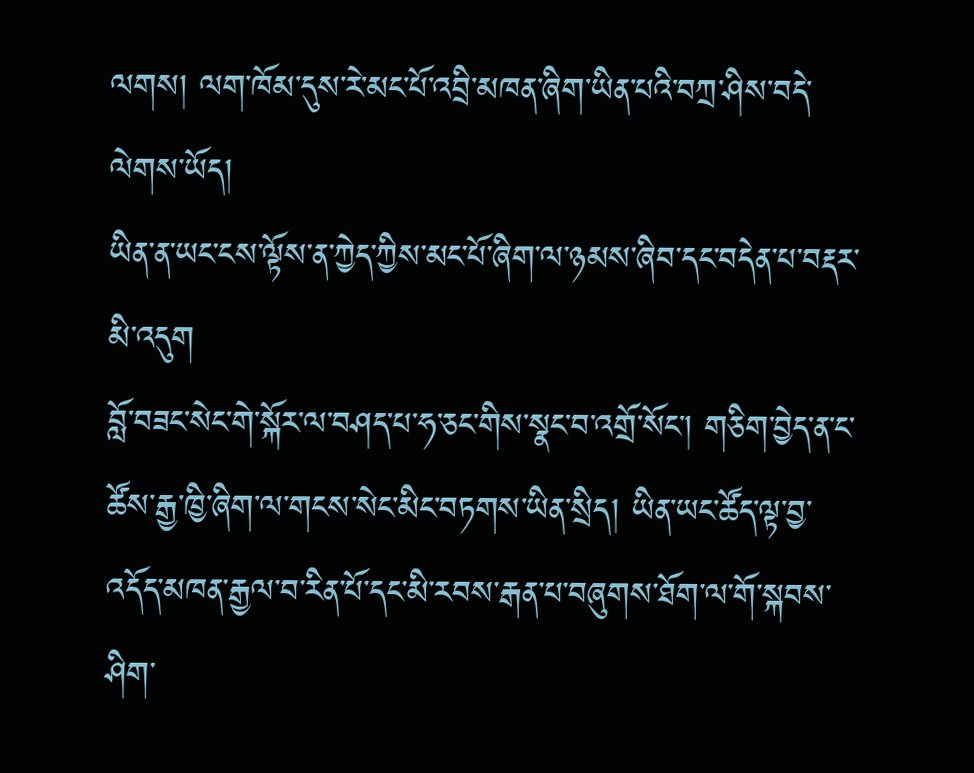ལགས། ལག་ཁོམ་དུས་རེ་མང་པོ་འབྲི་མཁན་ཞིག་ཡིན་པའི་བཀྲ་ཤིས་བདེ་ལེགས་ཡོད།
ཡིན་ན་ཡང་ངས་ལྟོས་ན་ཀྱེད་ཀྱིས་མང་པོ་ཞིག་ལ་ཉམས་ཞིབ་དང་བདེན་པ་བརྡར་མི་འདུག
བློ་བཟང་སེང་གེ་སྐོར་ལ་བཤད་པ་ཧ་ཅང་གིས་སྣང་བ་འགྲོ་སོང་། གཅིག་བྱེད་ན་ང་ཚོས་རྒྱ་ཁྱི་ཞིག་ལ་གངས་སེང་མིང་བཏགས་ཡིན་སྲིད། ཡིན་ཡང་ཚོད་ལྟ་བྱ་འདོད་མཁན་རྒྱལ་བ་རིན་པོ་དང་མི་རབས་རྒན་པ་བཞུགས་ཐོག་ལ་གོ་སྐབས་ཤིག་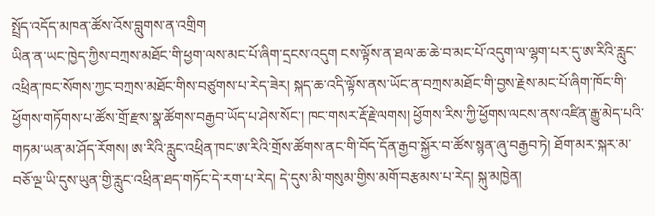སྤྲོད་འདོད་མཁན་ཚོས་འོས་བླུགས་ན་འགྲིག
ཡིན་ན་ཡང་ཁྱེད་ཀྱིས་བཀྲས་མཐོང་གི་ཕྱག་ལས་མང་པོ་ཞིག་དྲངས་འདུག ངས་ལྟོས་ན་ཐལ་ཆ་ཆེ་བ་མང་པོ་འདུག་ལ་ལྷག་པར་དུ་ཨ་རིའི་རླུང་འཕྲིན་ཁང་སོགས་ཀྱང་བཀྲས་མཐོང་གིས་བཙུགས་པ་རེད་ཟེར། སྐད་ཆ་འདི་ལྟོས་ནས་ཡོང་ན་བཀྲས་མཐོང་གི་བྱས་རྗེས་མང་པོ་ཞིག་ཁོང་གི་ཕྱོགས་གཏོགས་པ་ཚོས་གྲོ་རྫས་སྣ་ཚོགས་བརྒྱབ་ཡོད་པ་ཤེས་སོང་། ཁང་གསར་རྡོ་རྗེ་ལགས། ཕྱོགས་རིས་ཀྱི་ཕྱོགས་ལངས་ནས་འཛིན་རྒྱུ་མེད་པའི་གཏམ་ཡན་མ་ཤོད་རོགས། ཨ་རིའི་རླུང་འཕྲིན་ཁང་ཨ་རིའི་གྲོས་ཚོགས་ནང་གི་བོད་དོན་རྒྱབ་སྐྱོར་བ་ཚོས་སྙན་ཞུ་བརྒྱབ་ཏེ། ཐོག་མར་སྐར་མ་བཅོ་ལྔ་ཡི་དུས་ཡུན་གྱི་རླུང་འཕྲིན་ཐད་གཏོང་དེ་རག་པ་རེད། དེ་དུས་མི་གསུམ་གྱིས་མགོ་བརྩམས་པ་རེད། སྐུ་མཁྱེན།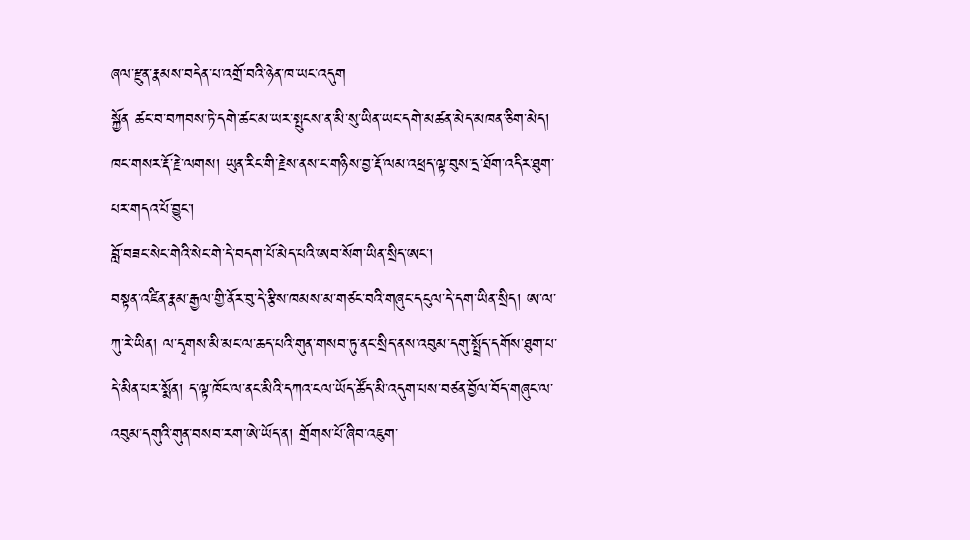ཞལ་རྫུན་རྣམས་བདེན་པ་འགྲོ་བའི་ཉེན་ཁ་ཡང་འདུག
སྐྱོན ཚང་བ་བཀབས་ཏེ་དགེ་ཚང་མ་ཡར་སྤུངས་ན་མི་སུ་ཡིན་ཡང་དགེ་མཚན་མེད་མཁན་ཅིག་མེད།
ཁང་གསར་རྡོ་རྗེ་ལགས། ཡུན་རིང་གི་རྗེས་ནས་ང་གཉིས་བྱ་རྡོ་ལམ་འཕྲད་ལྟ་བུས་དྲ་ཐོག་འདིར་ཐུག་པར་གདའ་པོ་བྱུང་།
བློ་བཟང་སེང་གེའི་སེང་གེ་དེ་བདག་པོ་མེད་པའི་ཨབ་སོག་ཡིན་སྲིད་ཨང་།
བསྟན་འཛིན་རྣམ་རྒྱལ་གྱི་ནོར་བུ་དེ་རྩིས་ཁམས་མ་གཙང་བའི་གཞུང་དངུལ་དེ་དག་ཡིན་སྲིད། ཨ་ལ་ཀུ་རེ་ཡིན། ལ་དྭགས་མི་མང་ལ་ཆད་པའི་གུན་གསབ་ཏུ་ནང་སྲིད་ནས་འབུམ་དགུ་སྤྲོད་དགོས་ཐུག་པ་དེ་མིན་པར་སྨོན། ད་ལྟ་ཁོང་ལ་ནང་མིའི་དཀའ་ངལ་ཡོད་ཚོད་མི་འདུག་པས་བཙན་བྱོལ་བོད་གཞུང་ལ་འབུམ་དགུའི་གུན་བསབ་རག་ཨེ་ཡོད་ན། གྲོགས་པོ་ཞིབ་འཇུག་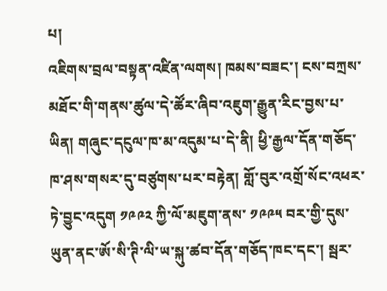པ།
འཇིགས་བྲལ་བསྟན་འཛིན་ལགས། ཁམས་བཟང་། ངས་བཀྲས་མཐོང་གི་གནས་ཚུལ་དེ་ཚོར་ཞིབ་འཇུག་རྒྱུན་རིང་བྱས་པ་ཡིན། གཞུང་དངུལ་ཁ་མ་འདུམ་པ་དེ་ནི། ཕྱི་རྒྱལ་དོན་གཅོད་ཁ་ཤས་གསར་དུ་བཙུགས་པར་བརྟེན། གློ་བུར་འགྲོ་སོང་འཕར་ཏེ་བྱུང་འདུག ༡༩༩༢ ཀྱི་ལོ་མཇུག་ནས་ ༡༩༩༥ བར་གྱི་དུས་ཡུན་ནང་ཨོ་སི་ཊི་ལི་ཡ་སྐུ་ཚབ་དོན་གཅོད་ཁང་དང་། སྦར་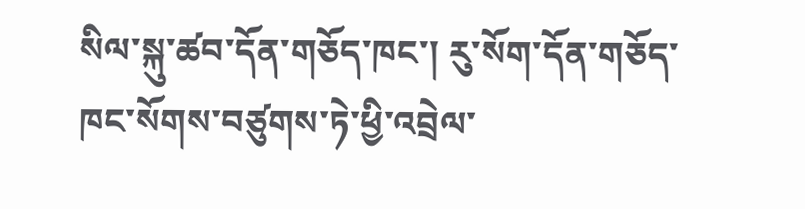སིལ་སྐུ་ཚབ་དོན་གཅོད་ཁང་། རུ་སོག་དོན་གཅོད་ཁང་སོགས་བཙུགས་ཏེ་ཕྱི་འབྲེལ་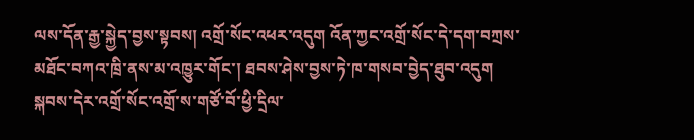ལས་དོན་རྒྱ་སྐྱེད་བྱས་སྟབས། འགྲོ་སོང་འཕར་འདུག འོན་ཀྱང་འགྲོ་སོང་དེ་དག་བཀྲས་མཐོང་བཀའ་ཁྲི་ནས་མ་འཁྱུར་གོང་། ཐབས་ཤེས་བྱས་ཏེ་ཁ་གསབ་བྱེད་ཐུབ་འདུག སྐབས་དེར་འགྲོ་སོང་འགྲོ་ས་གཙོ་བོ་ཕྱི་དྲིལ་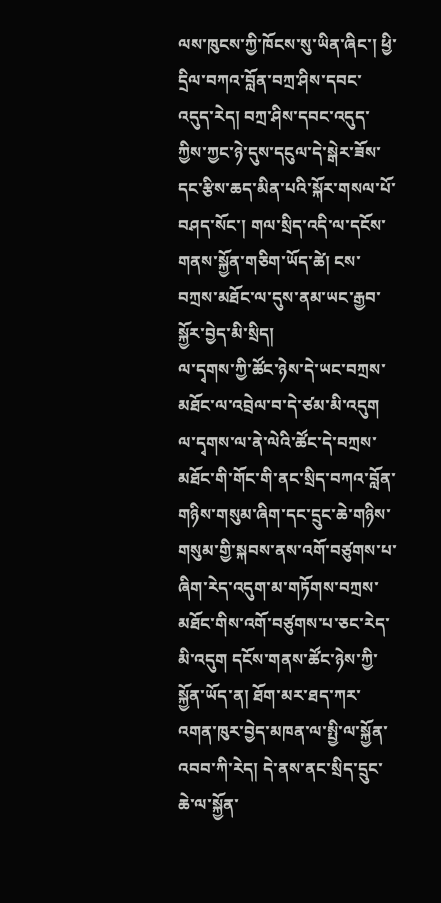ལས་ཁུངས་ཀྱི་ཁོངས་སུ་ཡིན་ཞིང་། ཕྱི་དྲིལ་བཀའ་བློན་བཀྲ་ཤིས་དབང་འདུད་རེད། བཀྲ་ཤིས་དབང་འདུད་ཀྱིས་ཀྱང་ཉེ་དུས་དངུལ་དེ་སྒེར་ཟོས་དང་རྩིས་ཆད་མིན་པའི་སྐོར་གསལ་པོ་བཤད་སོང་། གལ་སྲིད་འདི་ལ་དངོས་གནས་སྐྱོན་གཅིག་ཡོད་ཚེ། ངས་བཀྲས་མཐོང་ལ་དུས་ནམ་ཡང་རྒྱབ་སྐྱོར་བྱེད་མི་སྲིད།
ལ་དྭགས་ཀྱི་ཚོང་ཉེས་དེ་ཡང་བཀྲས་མཐོང་ལ་འབྲེལ་བ་དེ་ཙམ་མི་འདུག ལ་དྭགས་ལ་ནེ་ལེའི་ཚོང་དེ་བཀྲས་མཐོང་གི་གོང་གི་ནང་སྲིད་བཀའ་བློན་གཉིས་གསུམ་ཞིག་དང་དྲུང་ཆེ་གཉིས་གསུམ་གྱི་སྐབས་ནས་འགོ་བཙུགས་པ་ཞིག་རེད་འདུག་མ་གཏོགས་བཀྲས་མཐོང་གིས་འགོ་བཙུགས་པ་ཅང་རེད་མི་འདུག དངོས་གནས་ཚོང་ཉེས་ཀྱི་སྐྱོན་ཡོད་ན། ཐོག་མར་ཐད་ཀར་འགན་ཁུར་བྱེད་མཁན་ལ་སྤྱི་ལ་སྐྱོན་འབབ་ཀི་རེད། དེ་ནས་ནང་སྲིད་དྲུང་ཆེ་ལ་སྐྱོན་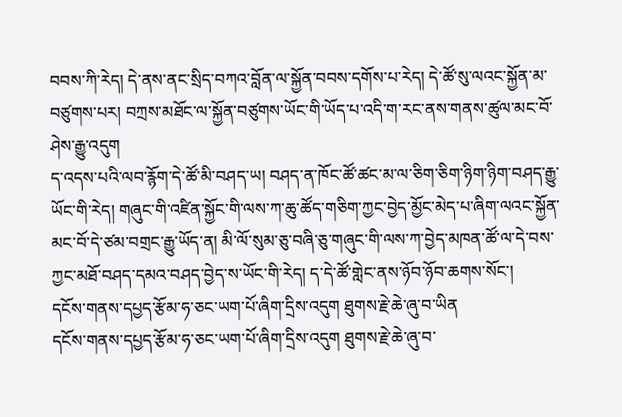བབས་ཀི་རེད། དེ་ནས་ནང་སྲིད་བཀའ་བློན་ལ་སྐྱོན་བབས་དགོས་པ་རེད། དེ་ཚོ་སུ་ལའང་སྐྱོན་མ་བཙུགས་པར། བཀྲས་མཐོང་ལ་སྐྱོན་བཙུགས་ཡོང་གི་ཡོད་པ་འདི་ག་རང་ནས་གནས་ཚུལ་མང་བོ་ཤེས་རྒྱུ་འདུག
ད་འདས་པའི་ལབ་རྙོག་དེ་ཚོ་མི་བཤད་ཡ། བཤད་ན་ཁོང་ཚོ་ཚང་མ་ལ་ཅིག་ཅིག་ཉིག་ཉིག་བཤད་རྒྱུ་ཡོང་གི་རེད། གཞུང་གི་འཛིན་སྐྱོང་གི་ལས་ཀ་ཆུ་ཚོད་གཅིག་ཀྱང་བྱེད་མྱོང་མེད་པ་ཞིག་ལའང་སྐྱོན་མང་བོ་དེ་ཙམ་བགྲང་རྒྱུ་ཡོད་ན། མི་ལོ་སུམ་ཅུ་བཞི་ཅུ་གཞུང་གི་ལས་ཀ་བྱེད་མཁན་ཚོ་ལ་དེ་བས་ཀྱང་མཐོ་བཤད་དམའ་བཤད་བྱེད་ས་ཡོང་གི་རེད། ད་དེ་ཚོ་གླེང་ནས་ཉོབ་ཉོབ་ཆགས་སོང་།
དངོས་གནས་དཔྱད་རྩོམ་ཧ་ཅང་ཡག་པོ་ཞིག་དྲིས་འདུག ཐུགས་རྗེ་ཆེ་ཞུ་བ་ཡིན
དངོས་གནས་དཔྱད་རྩོམ་ཧ་ཅང་ཡག་པོ་ཞིག་དྲིས་འདུག ཐུགས་རྗེ་ཆེ་ཞུ་བ་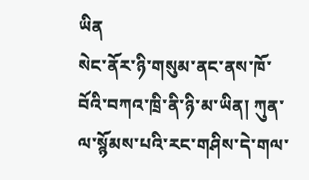ཡིན
སེང་ནོར་ཉི་གསུམ་ནང་ནས་ཁོ་བོའི་བཀའ་ཁྲི་ནི་ཉི་མ་ཡིན། ཀུན་ལ་སྙོམས་པའི་རང་གཤིས་དེ་གལ་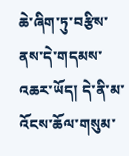ཆེ་ཞིག་ཏུ་བརྩིས་ནས་དེ་གདམས་འཆར་ཡོད། དེ་ནི་མ་འོངས་ཆོལ་གསུམ་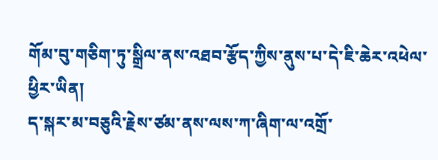གོམ་བུ་གཅིག་ཏུ་སྒྲིལ་ནས་འཐབ་རྩོད་ཀྱིས་ནུས་པ་དེ་ཇི་ཆེར་འཕེལ་ཕྱིར་ཡིན།
ད་སྐར་མ་བཅུའི་རྗེས་ཙམ་ནས་ལས་ཀ་ཞིག་ལ་འགྲོ་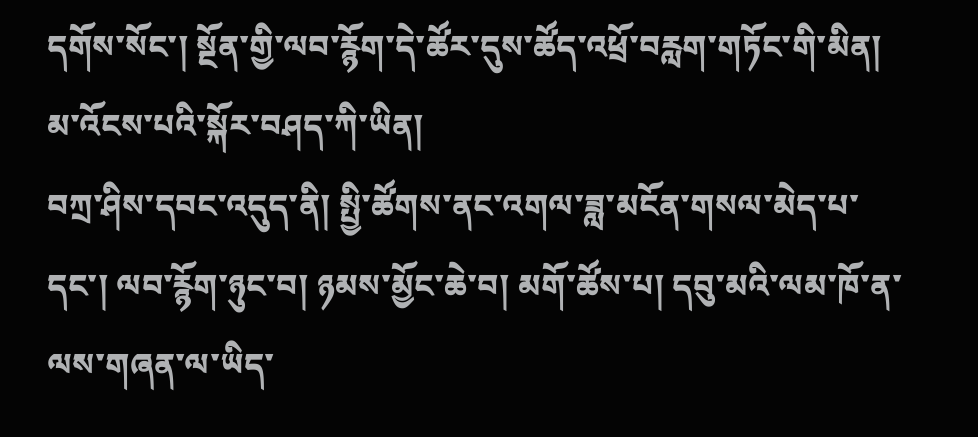དགོས་སོང་། སྔོན་གྱི་ལབ་རྙོག་དེ་ཚོར་དུས་ཚོད་འཕྲོ་བརླག་གཏོང་གི་མིན། མ་འོངས་པའི་སྐོར་བཤད་ཀི་ཡིན།
བཀྲ་ཤིས་དབང་འདུད་ནི། སྤྱི་ཚོགས་ནང་འགལ་ཟླ་མངོན་གསལ་མེད་པ་དང་། ལབ་རྙོག་ཉུང་བ། ཉམས་མྱོང་ཆེ་བ། མགོ་ཚོས་པ། དབུ་མའི་ལམ་ཁོ་ན་ལས་གཞན་ལ་ཡིད་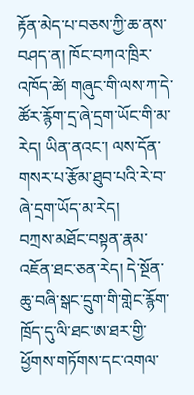རྟོན་མེད་པ་བཅས་ཀྱི་ཆ་ནས་བཤད་ན། ཁོང་བཀའ་ཁྲིར་འཁོད་ཚེ། གཞུང་གི་ལས་ཀ་དེ་ཚོར་རྙོག་དྲ་ཞེ་དྲག་ཡོང་གི་མ་རེད། ཡིན་ནའང་། ལས་དོན་གསར་པ་རྩོམ་ཐུབ་པའི་རེ་བ་ཞེ་དྲག་ཡོད་མ་རེད།
བཀྲས་མཐོང་བསྟན་རྣམ་འཇོན་ཐང་ཅན་རེད། དེ་སྔོན་ཆུ་བཞི་སྒང་དྲུག་གི་གླེང་རྙོག་ཁྲོད་དུ་ལི་ཐང་ཨ་ཐར་གྱི་ཕྱོགས་གཏོགས་དང་འགལ་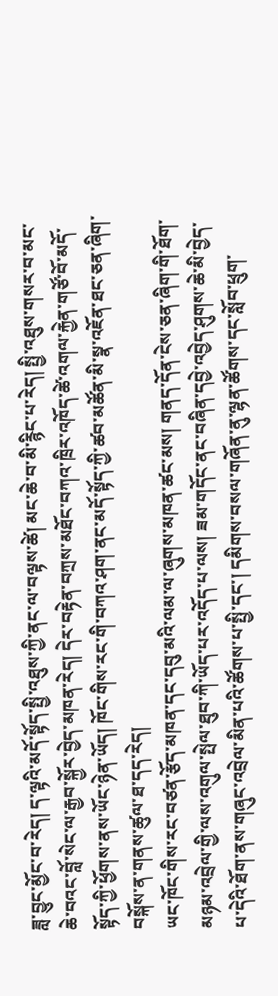ཟླ་བྱུང་མྱོང་བ་རེད། ད་ལྟའི་མདོ་སྟོད་སྤྱི་འཐུས་ཀྱི་ནང་ལ་བལྟས་ཚེ། མང་ཆེ་བ་མི་རྙིང་པ་རེད། སྤྱི་འཐུས་གསར་བ་མང་ཆེ་བའང་བློ་སེང་ལ་རྒྱབ་སྐྱོར་བྱེད་མཁན་རེད། དེར་བརྟེན་བཀྲས་མཐོང་བཀའ་ཁྲིར་འཁོད་ཚེ་འགལ་རྐྱེན་གཙོ་བོ་མདོ་སྟོད་ཀྱི་ཕྱོགས་ནས་ཡོང་ཉེན་ཡོད། ཁོང་གིས་རང་གི་བཀའ་ཤག་ནང་མདོ་སྟོད་ཀྱི་ཚབ་མཚོན་མི་སྣ་འཇོན་ཐང་ཅན་ཞིག་བསྐོས་ན་གནས་ཚུལ་ཐ་དད་རེད།
ཡང་ཁོང་གིས་རང་བཙན་རྩོད་མཁན་དང་དབུ་མའི་ལམ་ལ་ཞུགས་མཁན་ཚང་མས། གནད་དོན་ངེས་ཅན་ཞིག་གི་ཐོག་མཉམ་འབྲེལ་གྱི་ལས་འགུལ་སྤེལ་ཐུབ་ཀི་ཡོད་པར་འདོད་པ་ལས། ཟམ་གདོང་ནང་བཞིན་དབྱེ་འབྱེད་ཤུགས་ཆེ་མི་བྱེད་པ་དེའི་ཐོག་ནས་གཞུང་འབྲེལ་མིན་པའི་ཚོགས་པ་སྤྱི་དང་། དམིགས་བསལ་གཞོན་ནུ་ལྷན་ཚོགས་དང་སློབ་ཕྲུག་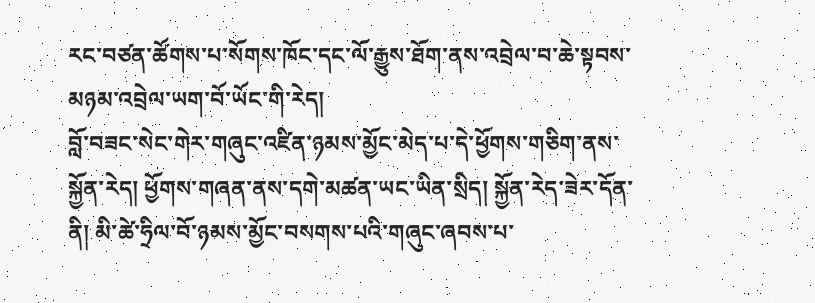རང་བཙན་ཚོགས་པ་སོགས་ཁོང་དང་ལོ་རྒྱུས་ཐོག་ནས་འབྲེལ་བ་ཆེ་སྟབས་མཉམ་འབྲེལ་ཡག་བོ་ཡོང་གི་རེད།
བློ་བཟང་སེང་གེར་གཞུང་འཛིན་ཉམས་མྱོང་མེད་པ་དེ་ཕྱོགས་གཅིག་ནས་སྐྱོན་རེད། ཕྱོགས་གཞན་ནས་དགེ་མཚན་ཡང་ཡིན་སྲིད། སྐྱོན་རེད་ཟེར་དོན་ནི། མི་ཚེ་ཧྲིལ་བོ་ཉམས་མྱོང་བསགས་པའི་གཞུང་ཞབས་པ་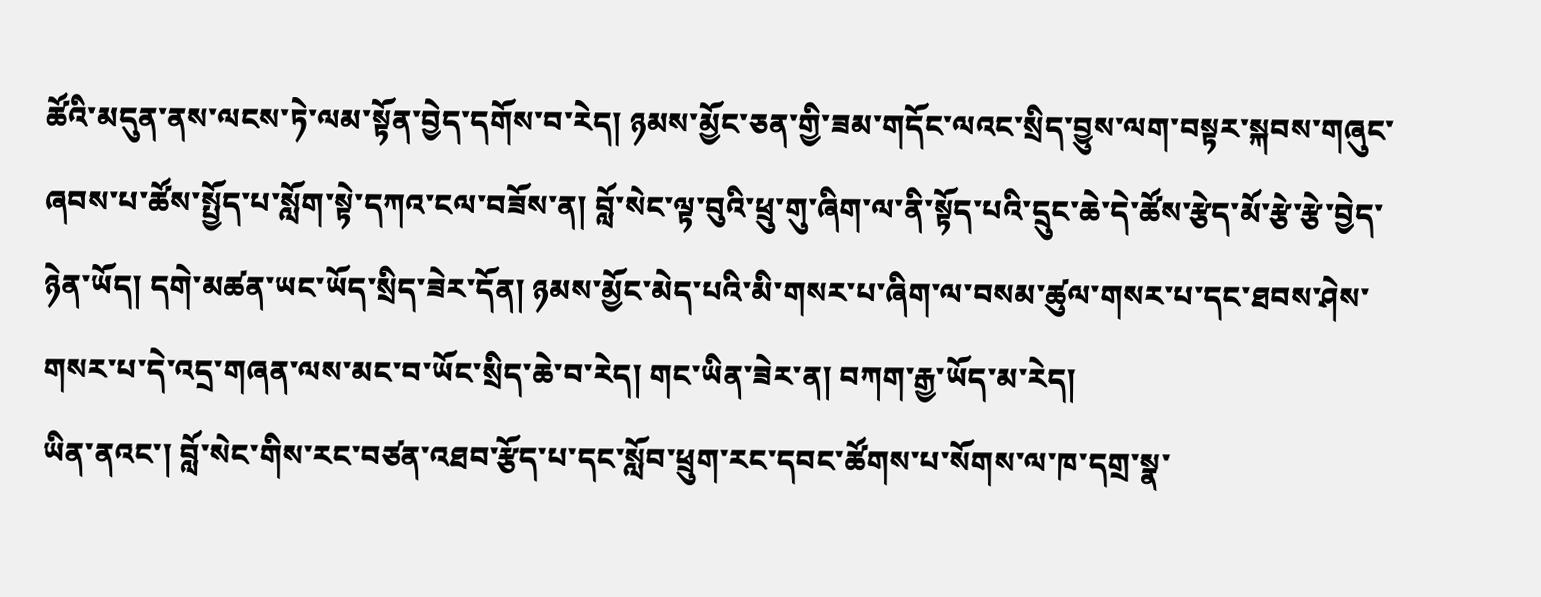ཚོའི་མདུན་ནས་ལངས་ཏེ་ལམ་སྟོན་བྱེད་དགོས་བ་རེད། ཉམས་མྱོང་ཅན་གྱི་ཟམ་གདོང་ལའང་སྲིད་བྱུས་ལག་བསྟར་སྐབས་གཞུང་ཞབས་པ་ཚོས་སྤྱོད་པ་སློག་སྟེ་དཀའ་ངལ་བཟོས་ན། བློ་སེང་ལྟ་བུའི་ཕྲུ་གུ་ཞིག་ལ་ནི་སྟོད་པའི་དྲུང་ཆེ་དེ་ཚོས་རྩེད་མོ་རྩེ་རྩེ་བྱེད་ཉེན་ཡོད། དགེ་མཚན་ཡང་ཡོད་སྲིད་ཟེར་དོན། ཉམས་མྱོང་མེད་པའི་མི་གསར་པ་ཞིག་ལ་བསམ་ཚུལ་གསར་པ་དང་ཐབས་ཤེས་གསར་པ་དེ་འདྲ་གཞན་ལས་མང་བ་ཡོང་སྲིད་ཆེ་བ་རེད། གང་ཡིན་ཟེར་ན། བཀག་རྒྱ་ཡོད་མ་རེད།
ཡིན་ནའང་། བློ་སེང་གིས་རང་བཙན་འཐབ་རྩོད་པ་དང་སློབ་ཕྲུག་རང་དབང་ཚོགས་པ་སོགས་ལ་ཁ་དགྲ་སྣ་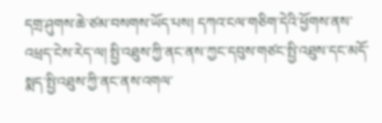དགྲ་ཤུགས་ཆེ་ཙམ་བསགས་ཡོད་པས། དཀའ་ངལ་གཅིག་དེའི་ཕྱོགས་ནས་འཕྲད་ངེས་རེད་ལ། སྤྱི་འཐུས་ཀྱི་ནང་ནས་ཀྱང་དབུས་གཙང་སྤྱི་འཐུས་དང་མདོ་སྨད་སྤྱི་འཐུས་ཀྱི་ནང་ནས་འགལ་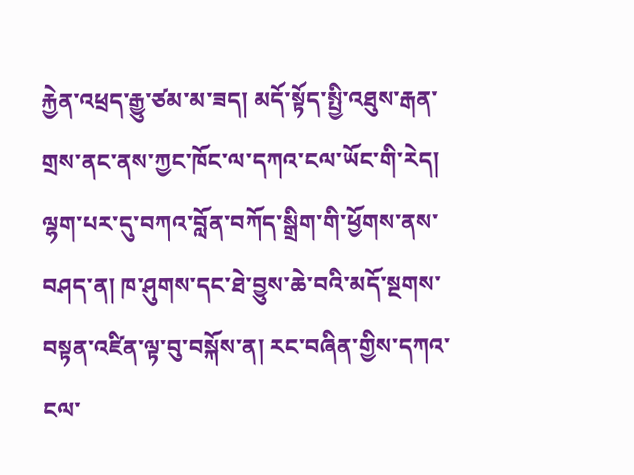རྐྱེན་འཕྲད་རྒྱུ་ཙམ་མ་ཟད། མདོ་སྟོད་སྤྱི་འཐུས་རྒན་གྲས་ནང་ནས་ཀྱང་ཁོང་ལ་དཀའ་ངལ་ཡོང་གི་རེད། ལྷག་པར་དུ་བཀའ་བློན་བཀོད་སྒྲིག་གི་ཕྱོགས་ནས་བཤད་ན། ཁ་ཤུགས་དང་ཐེ་བྱུས་ཆེ་བའི་མདོ་སྔགས་བསྟན་འཛིན་ལྟ་བུ་བསྐོས་ན། རང་བཞིན་གྱིས་དཀའ་ངལ་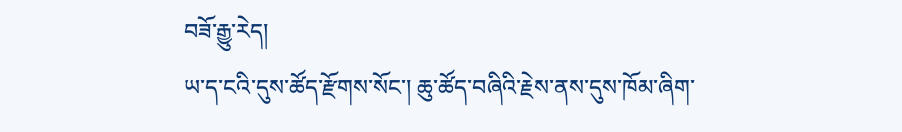བཟོ་རྒྱུ་རེད།
ཡ་ད་ངའི་དུས་ཚོད་རྫོགས་སོང་། ཆུ་ཚོད་བཞིའི་རྗེས་ནས་དུས་ཁོམ་ཞིག་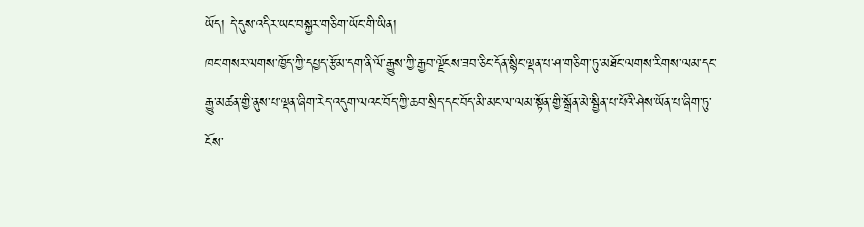ཡོད། དེ་དུས་འདིར་ཡང་བསྐྱར་གཅིག་ཡོང་གི་ཡིན།
ཁང་གསར་ལགས་ཁྱོད་ཀྱི་དཔྱད་རྩོམ་དག་ནི་ལོ་རྒྱུས་ཀྱི་རྒྱབ་ལྗོངས་ཟབ་ཅིང་དོན་སྙིང་ལྡན་པ་ཤ་གཅིག་ཏུ་མཐོང་ལགས་རིགས་ལམ་དང་རྒྱུ་མཚན་གྱི་ནུས་པ་ལྡན་ཞིག་རེད་འདུག་ལའང་བོད་ཀྱི་ཆབ་སྲིད་དང་བོད་མི་མང་ལ་ལམ་སྟོན་གྱི་སྒྲོན་མེ་སྦྱིན་པ་པོའི་ཤེས་ཡོན་པ་ཞིག་ཏུ་ངོས་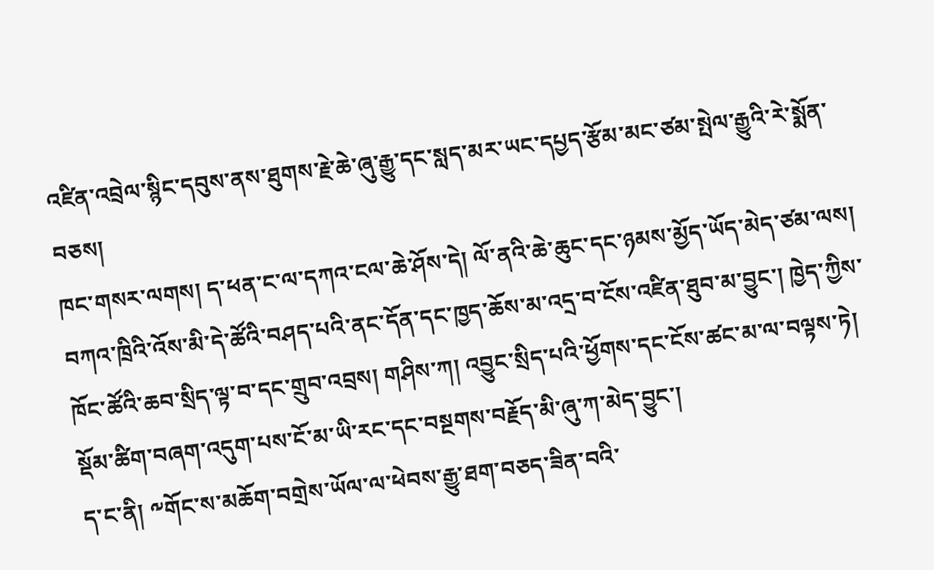འཛིན་འབྲེལ་སྙིང་དབུས་ནས་ཐུགས་རྗེ་ཆེ་ཞུ་རྒྱུ་དང་སླད་མར་ཡང་དཔྱད་རྩོམ་མང་ཙམ་སྤེལ་རྒྱུའི་རེ་སྨོན་བཅས།
ཁང་གསར་ལགས། ད་ཕན་ང་ལ་དཀའ་ངལ་ཆེ་ཤོས་དེ། ལོ་ནའི་ཆེ་ཆུང་དང་ཉམས་མྱོད་ཡོད་མེད་ཙམ་ལས། བཀའ་ཁྲིའི་འོས་མི་དེ་ཚོའི་བཤད་པའི་ནང་དོན་དང་ཁྱད་ཆོས་མ་འདྲ་བ་ངོས་འཛིན་ཐུབ་མ་བྱུང་། ཁྱེད་ཀྱིས་ཁོང་ཚོའི་ཆབ་སྲིད་ལྟ་བ་དང་གྲུབ་འབྲས། གཤིས་ཀ། འབྱུང་སྲིད་པའི་ཕྱོགས་དང་ངོས་ཚང་མ་ལ་བལྟས་ཏེ། སྡོམ་ཚིག་བཞག་འདུག་པས་ངོ་མ་ཡི་རང་དང་བསྔགས་བརྗོད་མི་ཞུ་ཀ་མེད་བྱུང་།
ད་ང་ནི། ༸གོང་ས་མཆོག་བགྲེས་ཡོལ་ལ་ཕེབས་རྒྱུ་ཐག་བཅད་ཟིན་བའི་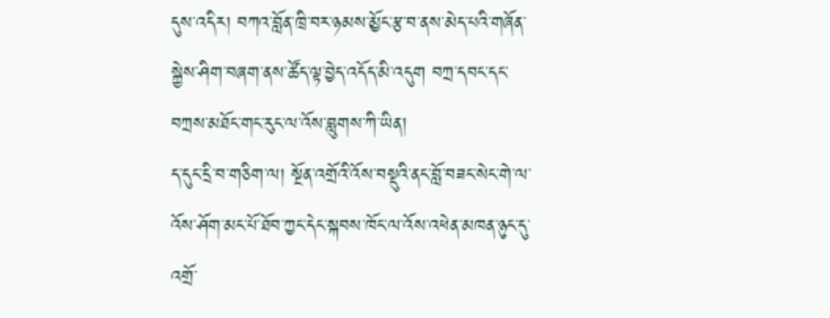དུས་འདིར། བཀའ་བློན་ཁྲི་བར་ཉམས་མྱོང་རྩ་བ་ནས་མེད་པའི་གཞོན་སྐྱེས་ཤིག་བཞག་ནས་ཚོད་ལྟ་བྱེད་འདོད་མི་འདུག བཀྲ་དབང་དང་བཀྲས་མཐོང་གང་རུང་ལ་འོས་བླུགས་ཀི་ཡིན།
ད་དུང་དྲི་བ་གཅིག་ལ། སྔོན་འགྲོའི་འོས་བསྡུའི་ནང་བློ་བཟང་སེང་གེ་ལ་འོས་ཤོག་མང་པོ་ཐོབ་ཀྱང་དེང་སྐབས་ཁོང་ལ་འོས་འཕེན་མཁན་ཉུང་དུ་འགྲོ་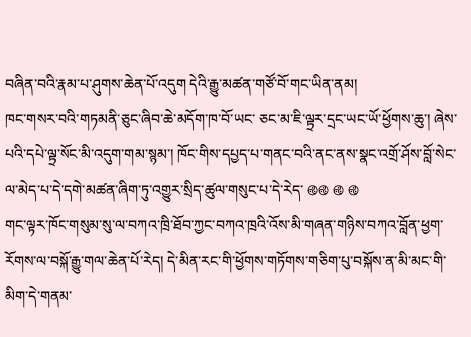བཞིན་བའི་རྣམ་པ་ཤུགས་ཆེན་པོ་འདུག དེའི་རྒྱུ་མཚན་གཙོ་བོ་གང་ཡིན་ནམ།
ཁང་གསར་བའི་གཏམནི་ཅུང་ཞིབ་ཆེ་མདོག་ཁ་བོ་ཡང་ ཅང་མ་ཇི་ལྟྲར་དྲང་ཡང་ཡོ་ཕྱོགས་ཆུ་། ཞེས་པའི་དཔེ་ལྟྲ་སོང་མི་འདུག་གམ་སྙམ་། ཁོང་གིས་དཔྱད་པ་གནང་བའི་ནང་ནས་སྣང་འགྲོ་ཤོས་བློ་སེང་ལ་མེད་པ་དེ་དགེ་མཚན་ཞིག་ཏུ་འགྱུར་སྲིད་ཚུལ་གསུང་པ་དེ་རེད་ ࿋࿋ ࿋ ࿋
གང་ལྟར་ཁོང་གསུམ་སུ་ལ་བཀའ་ཁྲི་ཐོབ་ཀྱང་བཀའ་ཁྲའི་འོས་མི་གཞན་གཉིས་བཀའ་བློན་ཕྱག་རོགས་ལ་བསྐོ་རྒྱུ་གལ་ཆེན་པོ་རེད། དེ་མིན་རང་གི་ཕྱོགས་གཏོགས་གཅིག་པུ་བསྐོས་ན་མི་མང་གི་མིག་དེ་གནམ་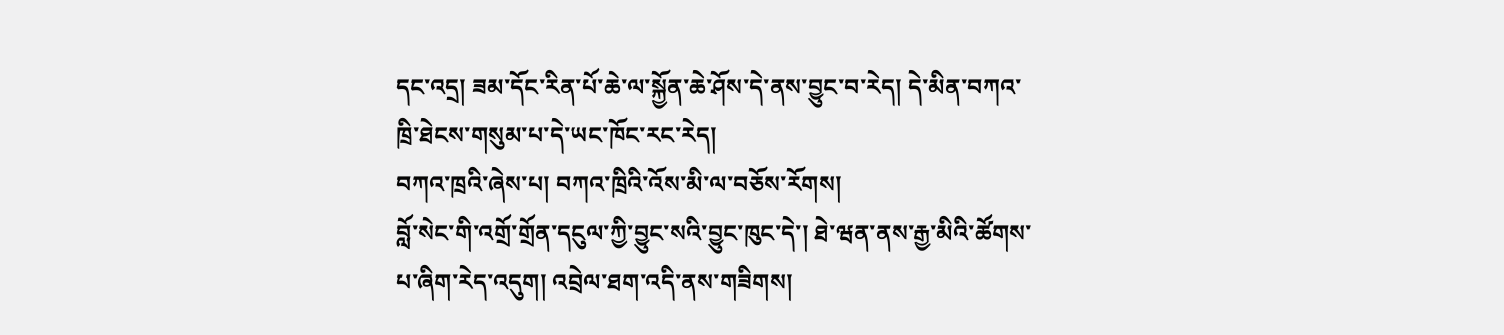དང་འདྲ། ཟམ་དོང་རིན་པོ་ཆེ་ལ་སྐྱོན་ཆེ་ཤོས་དེ་ནས་བྱུང་བ་རེད། དེ་མིན་བཀའ་ཁྲི་ཐེངས་གསུམ་པ་དེ་ཡང་ཁོང་རང་རེད།
བཀའ་ཁྲའི་ཞེས་པ། བཀའ་ཁྲིའི་འོས་མི་ལ་བཅོས་རོགས།
བློ་སེང་གི་འགྲོ་གྲོན་དངུལ་ཀྱི་བྱུང་སའི་བྱུང་ཁུང་དེ་། ཐེ་ཝན་ནས་རྒྱ་མིའི་ཚོགས་པ་ཞིག་རེད་འདུག། འབྲེལ་ཐག་འདི་ནས་གཟིགས།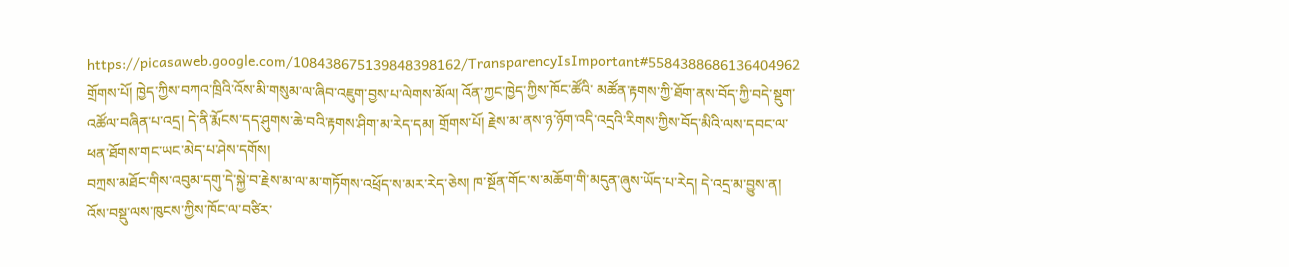https://picasaweb.google.com/108438675139848398162/TransparencyIsImportant#5584388686136404962
གྲོགས་པོ། ཁྱེད་ཀྱིས་བཀའ་ཁྲིའི་འོས་མི་གསུམ་ལ་ཞིབ་འཇུག་བྱས་པ་ལེགས་མོལ། འོན་ཀྱང་ཁྱེད་ཀྱིས་ཁོང་ཚོའི་ མཚོན་རྟགས་ཀྱི་ཐོག་ནས་བོད་ཀྱི་བདེ་སྡུག་འཚོལ་བཞིན་པ་འདྲ། དེ་ནི་རྨོངས་དད་ཤུགས་ཆེ་བའི་རྟགས་ཤིག་མ་རེད་དམ། གྲོགས་པོ། རྗེས་མ་ནས་ཉ་ཉོག་འདི་འདྲའི་རིགས་ཀྱིས་བོད་མིའི་ལས་དབང་ལ་ཕན་ཐོགས་གང་ཡང་མེད་པ་ཤེས་དགོས།
བཀྲས་མཐོང་གིས་འབུམ་དགུ་དེ་སྐྱེ་བ་རྗེས་མ་ལ་མ་གཏོགས་འཕྲོད་ས་མར་རེད་ཅེས། ཁ་སྔོན་གོང་ས་མཆོག་གི་མདུན་ཞུས་ཡོད་པ་རེད། དེ་འདྲ་མ་བྱུས་ན། འོས་བསྡུ་ལས་ཁུངས་ཀྱིས་ཁོང་ལ་བཙིར་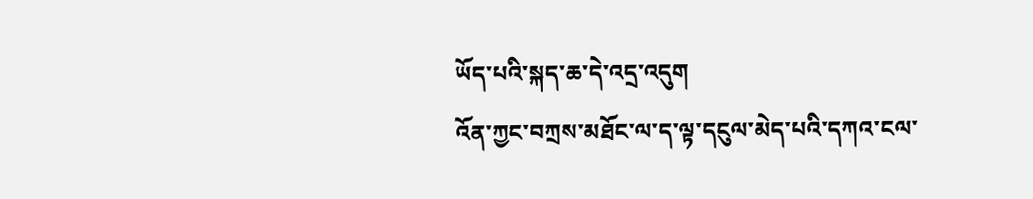ཡོད་པའི་སྐད་ཆ་དེ་འདྲ་འདུག
འོན་ཀྱང་བཀྲས་མཐོང་ལ་ད་ལྟ་དངུལ་མེད་པའི་དཀའ་ངལ་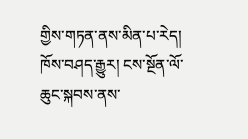གྱིས་གཏན་ནས་མིན་པ་རེད། ཁོས་བཤད་རྒྱུར། ངས་སྔོན་ལོ་ཆུང་སྐབས་ནས་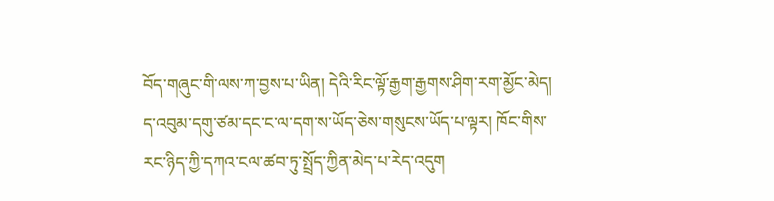བོད་གཞུང་གི་ལས་ཀ་བྱས་པ་ཡིན། དེའི་རིང་ལྟོ་རྒྱག་རྒྱགས་ཤིག་རག་མྱོང་མེད། ད་འབུམ་དགུ་ཙམ་དང་ང་ལ་དག་ས་ཡོད་ཅེས་གསུངས་ཡོད་པ་ལྟར། ཁོང་གིས་རང་ཉིད་ཀྱི་དཀའ་ངལ་ཚབ་ཏུ་སྤྲོད་ཀྱིན་མེད་པ་རེད་འདུག